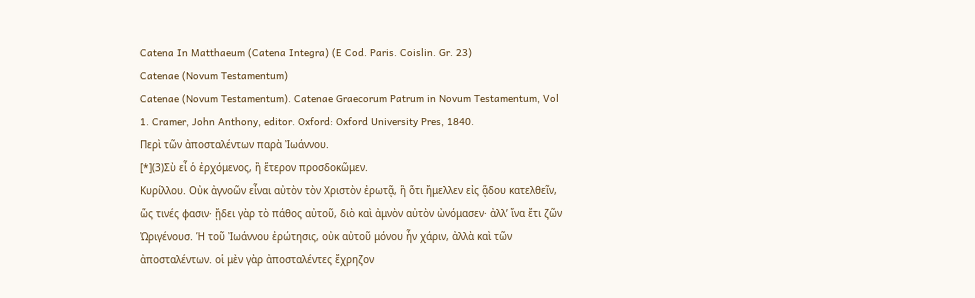Catena In Matthaeum (Catena Integra) (E Cod. Paris. Coislin. Gr. 23)
Catenae (Novum Testamentum)
Catenae (Novum Testamentum). Catenae Graecorum Patrum in Novum Testamentum, Vol 1. Cramer, John Anthony, editor. Oxford: Oxford University Pres, 1840.
Περὶ τῶν ἀποσταλέντων παρὰ Ἰωάννου.
[*](3)Σὺ εἶ ὁ ἐρχόμενος, ἢ ἕτερον προσδοκῶμεν.
Κυρίλλου. Οὐκ ἀγνοῶν εἶναι αὐτὸν τὸν Χριστὸν ἐρωτᾷ, ἣ ὅτι ἤμελλεν εἰς ᾅδου κατελθεῖν, ὥς τινές φασιν· ᾔδει γὰρ τὸ πάθος αὐτοῦ, διὸ καὶ ἀμνὸν αὐτὸν ὠνόμασεν· ἀλλ’ ἵνα ἔτι ζῶν
Ὠριγένουσ. Ἡ τοῦ Ἰωάννου ἐρώτησις, οὐκ αὐτοῦ μόνου ἦν χάριν, ἀλλὰ καὶ τῶν ἀποσταλέντων. οἱ μὲν γὰρ ἀποσταλέντες ἔχρηζον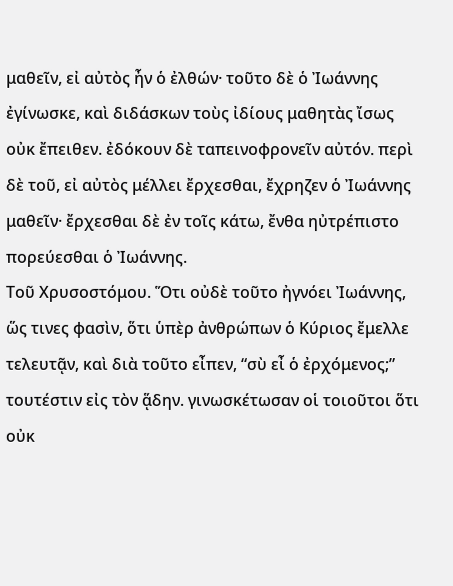μαθεῖν, εἰ αὐτὸς ἦν ὁ ἐλθών· τοῦτο δὲ ὁ Ἰωάννης ἐγίνωσκε, καὶ διδάσκων τοὺς ἰδίους μαθητὰς ἴσως οὐκ ἔπειθεν. ἐδόκουν δὲ ταπεινοφρονεῖν αὐτόν. περὶ δὲ τοῦ, εἰ αὐτὸς μέλλει ἔρχεσθαι, ἔχρηζεν ὁ Ἰωάννης μαθεῖν· ἔρχεσθαι δὲ ἐν τοῖς κάτω, ἔνθα ηὐτρέπιστο πορεύεσθαι ὁ Ἰωάννης.
Τοῦ Χρυσοστόμου. Ὅτι οὐδὲ τοῦτο ἠγνόει Ἰωάννης, ὥς τινες φασὶν, ὅτι ὑπὲρ ἀνθρώπων ὁ Κύριος ἔμελλε τελευτᾷν, καὶ διὰ τοῦτο εἶπεν, “σὺ εἶ ὁ ἐρχόμενος;” τουτέστιν εἰς τὸν ᾅδην. γινωσκέτωσαν οἱ τοιοῦτοι ὅτι οὐκ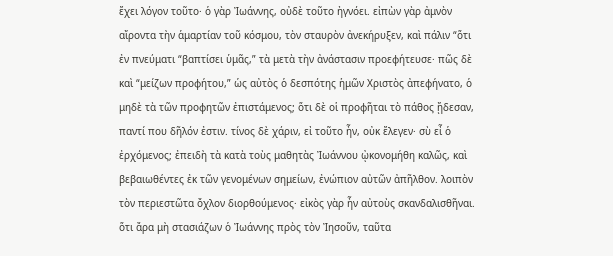ἔχει λόγον τοῦτο· ὁ γὰρ Ἰωάννης, οὐδὲ τοῦτο ἠγνόει. εἰπὼν γὰρ ἀμνὸν αἴροντα τὴν ἁμαρτίαν τοῦ κόσμου, τὸν σταυρὸν ἀνεκήρυξεν, καὶ πάλιν “ὅτι ἐν πνεύματι “βαπτίσει ὑμᾶς,” τὰ μετὰ τὴν ἀνάστασιν προεφήτευσε· πῶς δὲ καὶ “μείζων προφήτου,” ὡς αὐτὸς ὁ δεσπότης ἡμῶν Χριστὸς ἀπεφήνατο, ὁ μηδὲ τὰ τῶν προφητῶν ἐπιστάμενος; ὅτι δὲ οἱ προφῆται τὸ πάθος ᾔδεσαν, παντί που δῆλόν ἐστιν. τίνος δὲ χάριν, εἰ τοῦτο ἦν, οὐκ ἔλεγεν· σὺ εἶ ὁ ἐρχόμενος; ἐπειδὴ τὰ κατὰ τοὺς μαθητὰς Ἰωάννου ᾠκονομήθη καλῶς, καὶ βεβαιωθέντες ἐκ τῶν γενομένων σημείων, ἐνώπιον αὐτῶν ἀπῆλθον. λοιπὸν τὸν περιεστῶτα ὄχλον διορθούμενος· εἰκὸς γὰρ ἦν αὐτοὺς σκανδαλισθῆναι. ὅτι ἄρα μὴ στασιάζων ὁ Ἰωάννης πρὸς τὸν Ἰησοῦν, ταῦτα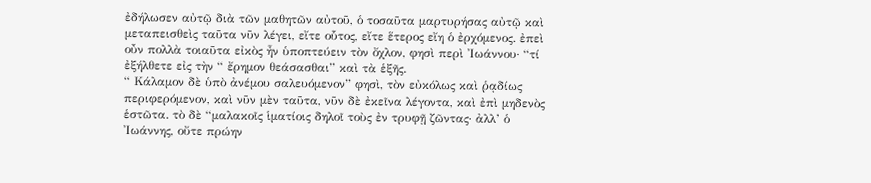ἐδήλωσεν αὐτῷ διὰ τῶν μαθητῶν αὐτοῦ, ὁ τοσαῦτα μαρτυρήσας αὐτῷ καὶ μεταπεισθεὶς ταῦτα νῦν λέγει, εἴτε οὗτος, εἴτε ἕτερος εἴη ὁ ἐρχόμενος. ἐπεὶ οὖν πολλὰ τοιαῦτα εἰκὸς ἦν ὑποπτεύειν τὸν ὄχλον, φησὶ περὶ Ἰωάννου· “τί ἐξήλθετε εἰς τὴν “ ἔρημον θεάσασθαι” καὶ τὰ ἑξῆς.
“ Κάλαμον δὲ ὑπὸ ἀνέμου σαλευόμενον” φησὶ, τὸν εὐκόλως καὶ ῥᾳδίως περιφερόμενον, καὶ νῦν μὲν ταῦτα, νῦν δὲ ἐκεῖνα λέγοντα, καὶ ἐπὶ μηδενὸς ἑστῶτα. τὸ δὲ “μαλακοῖς ἱματίοις δηλοῖ τοὺς ἐν τρυφῇ ζῶντας· ἀλλ’ ὁ Ἰωάννης, οὔτε πρώην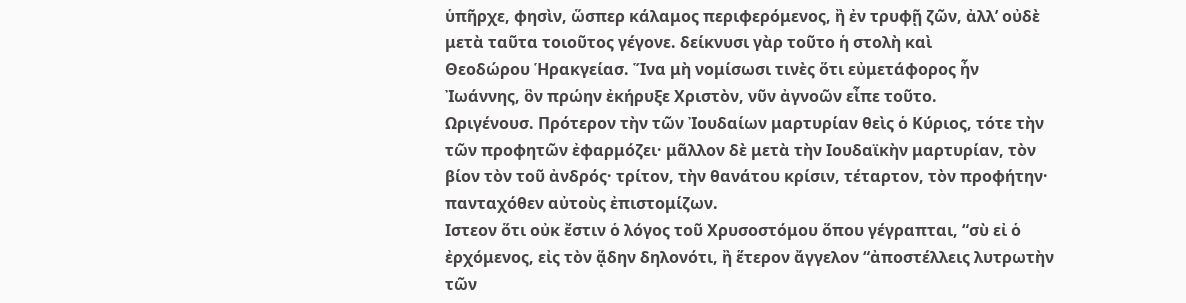ὑπῆρχε, φησὶν, ὥσπερ κάλαμος περιφερόμενος, ἢ ἐν τρυφῇ ζῶν, ἀλλ’ οὐδὲ μετὰ ταῦτα τοιοῦτος γέγονε. δείκνυσι γὰρ τοῦτο ἡ στολὴ καὶ
Θεοδώρου Ἡρακγείασ. Ἵνα μὴ νομίσωσι τινὲς ὅτι εὐμετάφορος ἦν Ἰωάννης, ὃν πρώην ἐκήρυξε Χριστὸν, νῦν ἀγνοῶν εἶπε τοῦτο.
Ωριγένουσ. Πρότερον τὴν τῶν Ἰουδαίων μαρτυρίαν θεὶς ὁ Κύριος, τότε τὴν τῶν προφητῶν ἐφαρμόζει· μᾶλλον δὲ μετὰ τὴν Ιουδαϊκὴν μαρτυρίαν, τὸν βίον τὸν τοῦ ἀνδρός· τρίτον, τὴν θανάτου κρίσιν, τέταρτον, τὸν προφήτην· πανταχόθεν αὐτοὺς ἐπιστομίζων.
Ιστεον ὅτι οὐκ ἔστιν ὁ λόγος τοῦ Χρυσοστόμου ὅπου γέγραπται, “σὺ εἰ ὁ ἐρχόμενος, εἰς τὸν ᾅδην δηλονότι, ἢ ἕτερον ἄγγελον “ἀποστέλλεις λυτρωτὴν τῶν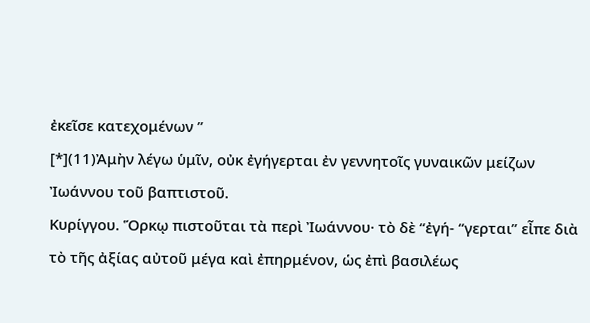ἐκεῖσε κατεχομένων ”
[*](11)Ἀμὴν λέγω ὑμῖν, οὐκ ἐγήγερται ἐν γεννητοῖς γυναικῶν μείζων Ἰωάννου τοῦ βαπτιστοῦ.
Κυρίγγου. Ὅρκῳ πιστοῦται τὰ περὶ Ἰωάννου· τὸ δὲ “ἐγή- “γερται” εἶπε διὰ τὸ τῆς ἀξίας αὐτοῦ μέγα καὶ ἐπηρμένον, ὡς ἐπὶ βασιλέως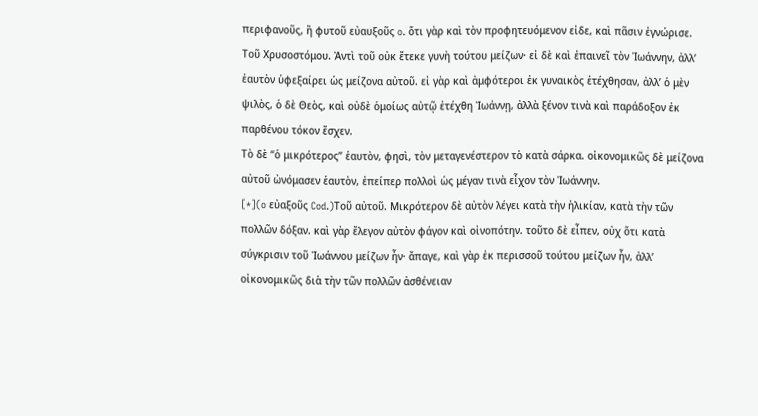περιφανοῦς, ἢ φυτοῦ εὐαυξοῦς o. ὅτι γὰρ καὶ τὸν προφητευόμενον εἰδε, καὶ πᾶσιν ἐγνώρισε.
Τοῦ Χρυσοστόμου. Ἀντὶ τοῦ οὐκ ἔτεκε γυνὴ τούτου μείζων· εἰ δὲ καὶ ἐπαινεῖ τὸν Ἰωάννην, ἀλλ’ ἑαυτὸν ὑφεξαίρει ὡς μείζονα αὐτοῦ. εἰ γὰρ καὶ ἀμφότεροι ἐκ γυναικὸς ἐτέχθησαν, ἀλλ’ ὁ μὲν ψιλὸς, ὁ δὲ Θεὸς, καὶ οὐδὲ ὁμοίως αὐτῷ ἐτέχθη Ἰωάννῃ, ἀλλὰ ξένον τινὰ καὶ παράδοξον ἐκ παρθένου τόκον ἔσχεν.
Τὸ δὲ “ὁ μικρότερος” ἑαυτὸν, φησὶ, τὸν μεταγενέστερον τὸ κατὰ σάρκα. οἰκονομικῶς δὲ μείζονα αὐτοῦ ὠνόμασεν ἑαυτὸν, ἐπείπερ πολλοὶ ὡς μέγαν τινὰ εἶχον τὸν Ἰωάννην.
[*](o εὐαξοῦς Cod.)Τοῦ αὐτοῦ. Μικρότερον δὲ αὐτὸν λέγει κατὰ τὴν ἡλικίαν, κατὰ τὴν τῶν πολλῶν δόξαν. καὶ γὰρ ἔλεγον αὐτὸν φάγον καὶ οἰνοπότην. τοῦτο δὲ εἶπεν, οὐχ ὅτι κατὰ σύγκρισιν τοῦ Ἰωάννου μείζων ἦν· ἄπαγε, καὶ γὰρ ἐκ περισσοῦ τούτου μείζων ἦν, ἀλλ’ οἰκονομικῶς διὰ τὴν τῶν πολλῶν ἀσθένειαν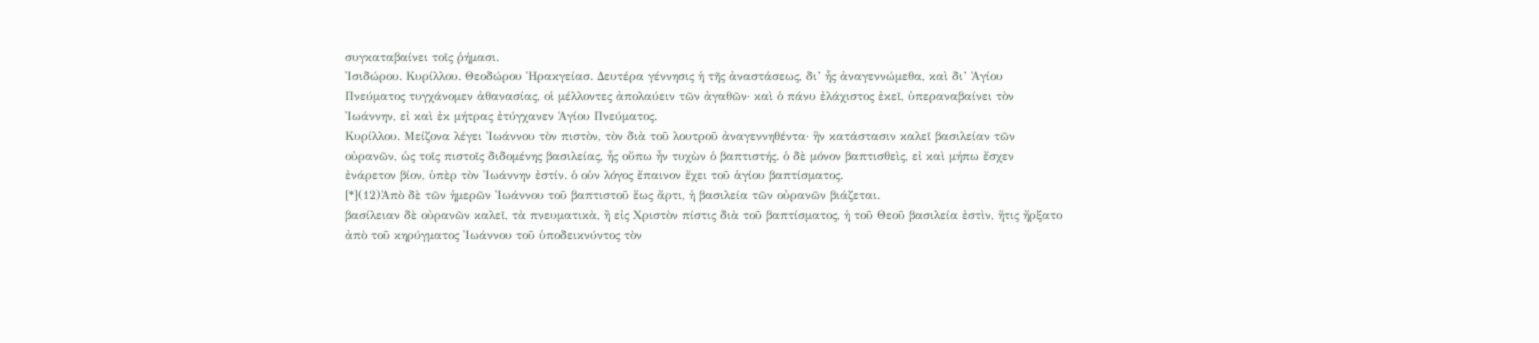συγκαταβαίνει τοῖς ῥήμασι.
Ἰσιδώρου. Κυρίλλου. Θεοδώρου Ἡρακγείασ. Δευτέρα γέννησις ἡ τῆς ἀναστάσεως, δι’ ἧς ἀναγεννώμεθα, καὶ δι’ Ἁγίου Πνεύματος τυγχάνομεν ἀθανασίας, οἱ μέλλοντες ἀπολαύειν τῶν ἀγαθῶν· καὶ ὁ πάνυ ἐλάχιστος ἐκεῖ, ὑπεραναβαίνει τὸν Ἰωάννην, εἰ καὶ ἐκ μήτρας ἐτύγχανεν Ἁγίου Πνεύματος.
Κυρίλλου. Μείζονα λέγει Ἰωάννου τὸν πιστὸν, τὸν διὰ τοῦ λουτροῦ ἀναγεννηθέντα· ἣν κατάστασιν καλεῖ βασιλείαν τῶν οὐρανῶν, ὡς τοῖς πιστοῖς διδομένης βασιλείας, ἧς οὔπω ἦν τυχὼν ὁ βαπτιστής. ὁ δὲ μόνον βαπτισθεὶς, εἰ καὶ μήπω ἔσχεν ἐνάρετον βίον, ὑπὲρ τὸν Ἰωάννην ἐστίν. ὁ οὑν λόγος ἔπαινον ἔχει τοῦ ἁγίου βαπτίσματος.
[*](12)Ἀπὸ δὲ τῶν ἡμερῶν Ἰωάννου τοῦ βαπτιστοῦ ἕως ἄρτι, ἡ βασιλεία τῶν οὐρανῶν βιάζεται.
βασίλειαν δὲ οὐρανῶν καλεῖ, τὰ πνευματικὰ, ἢ εἰς Χριστὸν πίστις διὰ τοῦ βαπτίσματος, ἡ τοῦ Θεοῦ βασιλεία ἐστὶν, ἥτις ἤρξατο ἀπὸ τοῦ κηρύγματος Ἰωάννου τοῦ ὑποδεικνύντος τὸν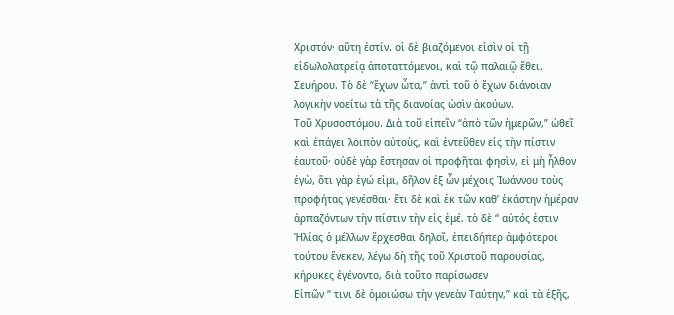Χριστόν· αὕτη ἐστίν. οἱ δὲ βιαζόμενοι εἰσὶν οἱ τῇ εἰδωλολατρείᾳ ἀποταττόμενοι, καὶ τῷ παλαιῷ ἔθει.
Σευήρου. Τὸ δὲ “ἔχων ὦτα,” ἀντὶ τοῦ ὁ ἔχων διάνοιαν λογικὴν νοείτω τὰ τῆς διανοίας ὠσὶν ἀκούων.
Τοῦ Χρυσοστόμου. Διὰ τοῦ εἰπεῖν “ἀπὸ τῶν ἡμερῶν,” ὠθεῖ καὶ ἐπάγει λοιπὸν αὐτοὺς, καὶ ἐντεῦθεν εἰς τὴν πίστιν ἑαυτοῦ· οὐδὲ γὰρ ἔστησαν οἱ προφῆται φησὶν, εἰ μὴ ἦλθον ἐγὼ, ὅτι γὰρ ἐγώ εἰμι, δῆλον ἐξ ὧν μέχοις Ἰωάννου τοὺς προφήτας γενέσθαι· ἔτι δὲ καὶ ἐκ τῶν καθ’ ἑκάστην ἡμέραν ἁρπαζόντων τὴν πίστιν τὴν εἰς ἐμέ. τὸ δὲ “ αὐτός ἐστιν Ἠλίας ὁ μέλλων ἔρχεσθαι δηλοῖ, ἐπειδήπερ ἀμφότεροι τούτου ἕνεκεν, λέγω δὴ τῆς τοῦ Χριστοῦ παρουσίας, κήρυκες ἐγένοντο, διὰ τοῦτο παρίσωσεν
Eἰπῶν “ τινι δὲ ὁμοιώσω τὴν γενεὰν Ταύτην,” καὶ τὰ ἑξῆς,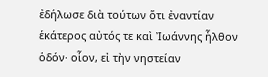ἐδήλωσε διὰ τούτων ὅτι ἐναντίαν ἑκάτερος αὐτός τε καὶ Ἰωάννης ἦλθον ὁδόν· οἷον, εἰ τὴν νηστείαν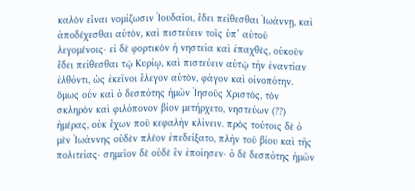καλὸν εἶναι νομίζωσιν Ἰουδαῖοι, ἔδει πείθεσθαι Ἰωάννῃ, καὶ ἀποδέχεσθαι αὐτὸν, καὶ πιστεύειν τοῖς ὑπ’ αὐτοῦ λεγομένοις· εἰ δὲ φορτικὸν ἡ νηστεία καὶ ἐπαχθὲς, οὐκοῦν ἔδει πείθεσθαι τῷ Κυρίῳ, καὶ πιστεύειν αὐτῷ τὴν ἐναντίαν ἐλθόντι, ὡς ἐκεῖνοι ἔλεγον αὐτὸν, φάγον καὶ οἰνοπότην. ὅμως οὖν καὶ ὁ δεσπότης ἡμῶν Ἰησοῦς Χριστὸς, τὸν σκληρὸν καὶ φιλόπονον βίον μετήρχετο, νηστεύων (??) ἡμέρας, οὐκ ἔχων ποῦ κεφαλὴν κλίνειν. πρὸς τούτοις δὲ ὁ μὲν Ἰωάννης οὐδὲν πλέον ἐπεδείξατο, πλὴν τοῦ βίου καὶ τῆς πολιτείας· σημεῖον δὲ οὐδὲ ἓν ἐποίησεν· ὁ δὲ δεσπότης ἡμῶν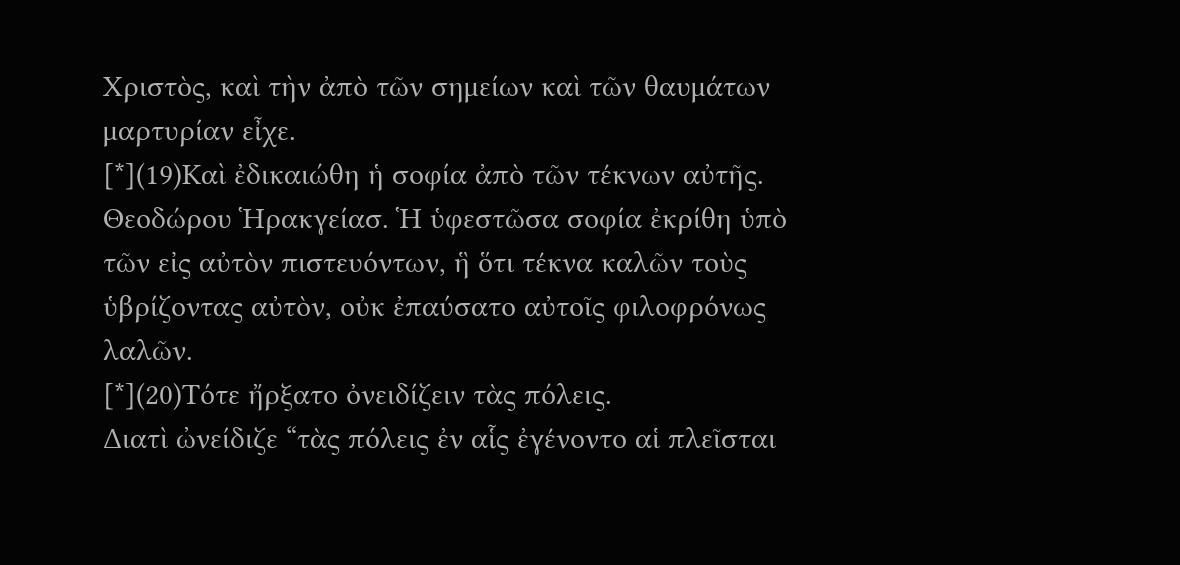Χριστὸς, καὶ τὴν ἀπὸ τῶν σημείων καὶ τῶν θαυμάτων μαρτυρίαν εἶχε.
[*](19)Καὶ ἐδικαιώθη ἡ σοφία ἀπὸ τῶν τέκνων αὐτῆς.
Θεοδώρου Ἡρακγείασ. Ἡ ὑφεστῶσα σοφία ἐκρίθη ὑπὸ τῶν εἰς αὐτὸν πιστευόντων, ἣ ὅτι τέκνα καλῶν τοὺς ὑβρίζοντας αὐτὸν, οὐκ ἐπαύσατο αὐτοῖς φιλοφρόνως λαλῶν.
[*](20)Τότε ἤρξατο ὀνειδίζειν τὰς πόλεις.
Διατὶ ὠνείδιζε “τὰς πόλεις ἐν αἷς ἐγένοντο αἱ πλεῖσται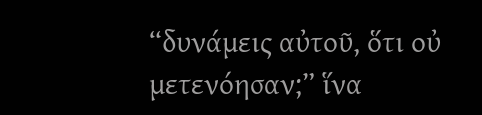“δυνάμεις αὐτοῦ, ὅτι οὐ μετενόησαν;” ἵνα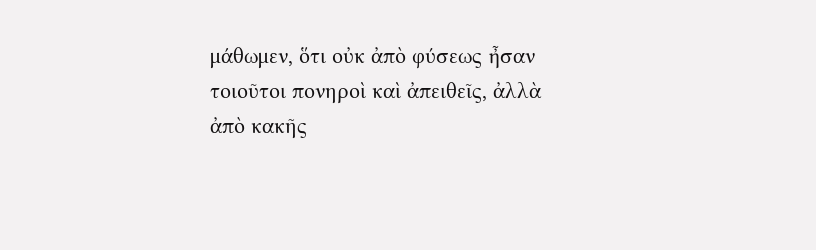μάθωμεν, ὅτι οὐκ ἀπὸ φύσεως ἦσαν τοιοῦτοι πονηροὶ καὶ ἀπειθεῖς, ἀλλὰ ἀπὸ κακῆς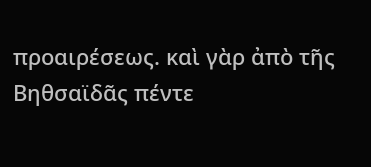προαιρέσεως. καὶ γὰρ ἀπὸ τῆς Βηθσαϊδᾶς πέντε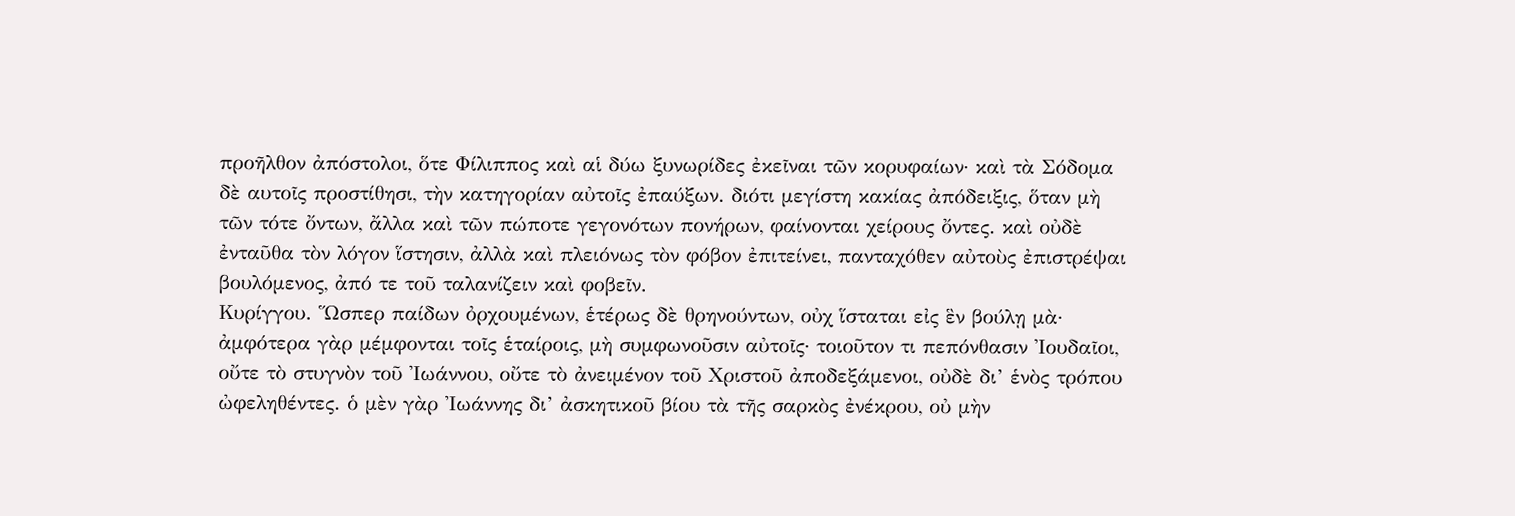προῆλθον ἀπόστολοι, ὅτε Φίλιππος καὶ αἱ δύω ξυνωρίδες ἐκεῖναι τῶν κορυφαίων· καὶ τὰ Σόδομα δὲ αυτοῖς προστίθησι, τὴν κατηγορίαν αὐτοῖς ἐπαύξων. διότι μεγίστη κακίας ἀπόδειξις, ὅταν μὴ τῶν τότε ὄντων, ἄλλα καὶ τῶν πώποτε γεγονότων πονήρων, φαίνονται χείρους ὄντες. καὶ οὐδὲ ἐνταῦθα τὸν λόγον ἵστησιν, ἀλλὰ καὶ πλειόνως τὸν φόβον ἐπιτείνει, πανταχόθεν αὐτοὺς ἐπιστρέψαι βουλόμενος, ἀπό τε τοῦ ταλανίζειν καὶ φοβεῖν.
Κυρίγγου. Ὥσπερ παίδων ὀρχουμένων, ἑτέρως δὲ θρηνούντων, οὐχ ἵσταται εἰς ἓν βούλῃ μὰ· ἀμφότερα γὰρ μέμφονται τοῖς ἑταίροις, μὴ συμφωνοῦσιν αὐτοῖς· τοιοῦτον τι πεπόνθασιν Ἰουδαῖοι, οὔτε τὸ στυγνὸν τοῦ Ἰωάννου, οὔτε τὸ ἀνειμένον τοῦ Χριστοῦ ἀποδεξάμενοι, οὐδὲ δι’ ἑνὸς τρόπου ὠφεληθέντες. ὁ μὲν γὰρ Ἰωάννης δι’ ἀσκητικοῦ βίου τὰ τῆς σαρκὸς ἐνέκρου, οὐ μὴν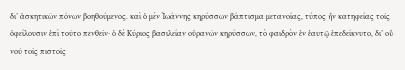δι’ ἀσκητικῶν πόνων βοηθούμενος. καὶ ὁ μὲν Ἰωάννης κηρύσσων βάπτισμα μετανοίας, τύπος ἦν κατηφείας τοῖς ὀφείλουσιν ἐπὶ τοῦτο πενθεῖν· ὁ δὲ Κύριος βασιλείαν οὐρανῶν κηρύσσων, τὸ φαιδρὸν ἐν ἑαυτῷ ἐπεδείκνυτο, δι’ οὗ νοῦ τοῖς πιστοῖς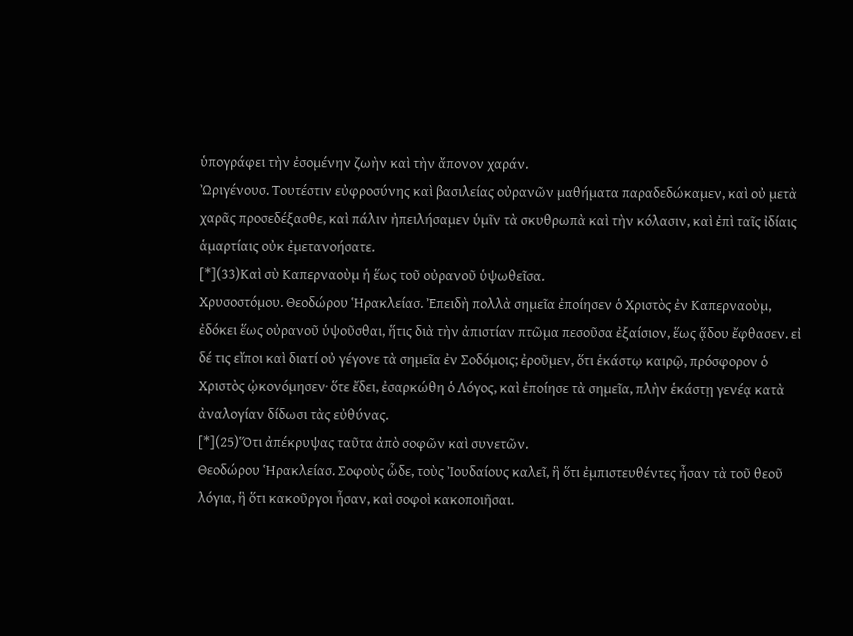ὑπογράφει τὴν ἐσομένην ζωὴν καὶ τὴν ἄπονον χαράν.
Ὠριγένουσ. Τουτέστιν εὐφροσύνης καὶ βασιλείας οὐρανῶν μαθήματα παραδεδώκαμεν, καὶ οὐ μετὰ χαρᾶς προσεδέξασθε, καὶ πάλιν ἠπειλήσαμεν ὑμῖν τὰ σκυθρωπὰ καὶ τὴν κόλασιν, καὶ ἐπὶ ταῖς ἰδίαις ἁμαρτίαις οὐκ ἐμετανοήσατε.
[*](33)Καὶ σὺ Καπερναοὺμ ἡ ἕως τοῦ οὐρανοῦ ὑψωθεῖσα.
Χρυσοστόμου. Θεοδώρου Ἡρακλείασ. Ἐπειδὴ πολλὰ σημεῖα ἐποίησεν ὁ Χριστὸς ἐν Καπερναοὺμ, ἐδόκει ἕως οὐρανοῦ ὑψοῦσθαι, ἥτις διὰ τὴν ἀπιστίαν πτῶμα πεσοῦσα ἐξαίσιον, ἕως ᾅδου ἔφθασεν. εἰ δέ τις εἴποι καὶ διατί οὐ γέγονε τὰ σημεῖα ἐν Σοδόμοις; ἐροῦμεν, ὅτι ἑκάστῳ καιρῷ, πρόσφορον ὁ Χριστὸς ᾠκονόμησεν· ὅτε ἔδει, ἐσαρκώθη ὁ Λόγος, καὶ ἐποίησε τὰ σημεῖα, πλὴν ἑκάστῃ γενέᾳ κατὰ ἀναλογίαν δίδωσι τὰς εὐθύνας.
[*](25)Ὅτι ἀπέκρυψας ταῦτα ἀπὸ σοφῶν καὶ συνετῶν.
Θεοδώρου Ἡρακλείασ. Σοφοὺς ὧδε, τοὺς Ἰουδαίους καλεῖ, ἣ ὅτι ἐμπιστευθέντες ἦσαν τὰ τοῦ θεοῦ λόγια, ἣ ὅτι κακοῦργοι ἦσαν, καὶ σοφοὶ κακοποιῆσαι.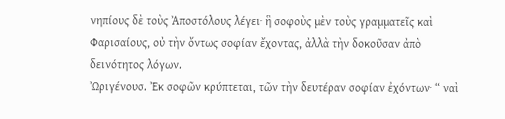νηπίους δὲ τοὺς Ἀποστόλους λέγει· ἣ σοφοὺς μὲν τοὺς γραμματεῖς καὶ Φαρισαίους, οὐ τὴν ὄντως σοφίαν ἔχοντας, ἀλλὰ τὴν δοκοῦσαν ἀπὸ δεινότητος λόγων.
Ὠριγένουσ. Ἐκ σοφῶν κρύπτεται, τῶν τὴν δευτέραν σοφίαν ἐχόντων· “ ναὶ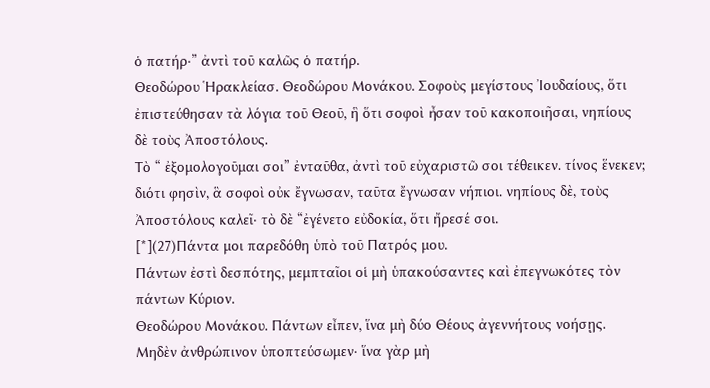ὁ πατήρ·” ἀντὶ τοῦ καλῶς ὁ πατήρ.
Θεοδώρου Ἡρακλείασ. Θεοδώρου Μονάκου. Σοφοὺς μεγίστους Ἰουδαίους, ὅτι ἐπιστεύθησαν τὰ λόγια τοῦ Θεοῦ, ἣ ὅτι σοφοὶ ἦσαν τοῦ κακοποιῆσαι, νηπίους δὲ τοὺς Ἀποστόλους.
Τὸ “ ἐξομολογοῦμαι σοι” ἐνταῦθα, ἀντὶ τοῦ εὐχαριστῶ σοι τέθεικεν. τίνος ἕνεκεν; διότι φησὶν, ἃ σοφοὶ οὐκ ἔγνωσαν, ταῦτα ἔγνωσαν νήπιοι. νηπίους δὲ, τοὺς Ἀποστόλους καλεῖ· τὸ δὲ “ἐγένετο εὐδοκία, ὅτι ἤρεσέ σοι.
[*](27)Πάντα μοι παρεδόθη ὑπὸ τοῦ Πατρός μου.
Πάντων ἐστὶ δεσπότης, μεμπταῖοι οἱ μὴ ὑπακούσαντες καὶ ἐπεγνωκότες τὸν πάντων Κύριον.
Θεοδώρου Μονάκου. Πάντων εἶπεν, ἵνα μὴ δύο Θέους ἀγεννήτους νοήσῃς.
Μηδὲν ἀνθρώπινον ὑποπτεύσωμεν· ἵνα γὰρ μὴ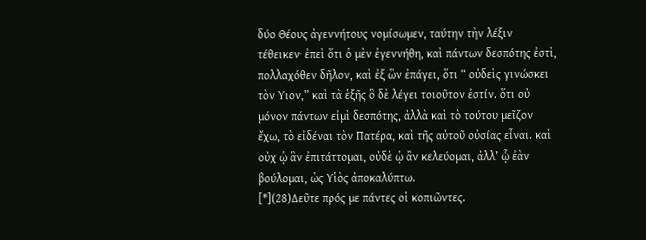δύο Θέους ἀγεννήτους νομίσωμεν, ταύτην τὴν λέξιν τέθεικεν· ἐπεὶ ὅτι ὁ μὲν ἐγεννήθη, καὶ πάντων δεσπότης ἐστὶ, πολλαχόθεν δῆλον, καὶ ἐξ ὣν ἐπάγει, ὅτι “ οὐδεὶς γινώσκει τὸν Υιον,” καὶ τὰ ἑξῆς ὃ δὲ λέγει τοιοῦτον ἐστίν. ὅτι οὐ μόνον πάντων εἰμὶ δεσπότης, ἀλλὰ καὶ τὸ τούτου μεῖζον ἔχω, τὸ εἰδέναι τὸν Πατέρα, καὶ τῆς αὐτοῦ οὐσίας εἶναι. καὶ οὐχ ᾡ ἃν ἐπιτάττομαι, οὐδὲ ᾡ ἂν κελεύομαι, ἀλλ’ ᾧ ἐὰν βούλομαι, ὡς Υἱὸς ἀποκαλύπτω.
[*](28)Δεῦτε πρός με πάντες οἱ κοπιῶντες.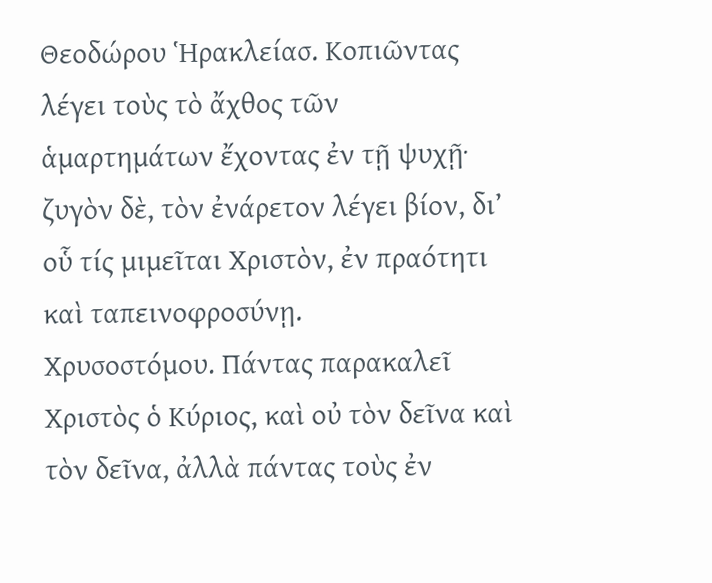Θεοδώρου Ἡρακλείασ. Κοπιῶντας λέγει τοὺς τὸ ἄχθος τῶν ἁμαρτημάτων ἔχοντας ἐν τῇ ψυχῇ· ζυγὸν δὲ, τὸν ἐνάρετον λέγει βίον, δι’ οὗ τίς μιμεῖται Χριστὸν, ἐν πραότητι καὶ ταπεινοφροσύνῃ.
Χρυσοστόμου. Πάντας παρακαλεῖ Χριστὸς ὁ Κύριος, καὶ οὐ τὸν δεῖνα καὶ τὸν δεῖνα, ἀλλὰ πάντας τοὺς ἐν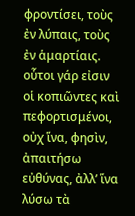φροντίσει, τοὺς ἐν λύπαις, τοὺς ἐν ἁμαρτίαις. οὗτοι γάρ εἰσιν οἱ κοπιῶντες καὶ πεφορτισμένοι, οὐχ ἵνα, φησὶν, ἀπαιτήσω εὐθύνας, ἀλλ’ ἵνα λύσω τὰ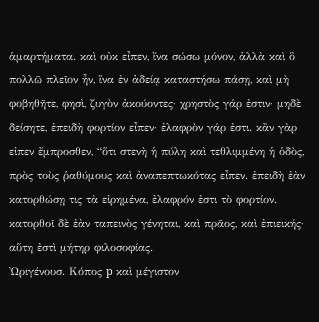ἁμαρτήματα. καὶ οὐκ εἶπεν, ἴνα σώσω μόνον, ἀλλὰ καὶ ὃ πολλῶ πλεῖον ἦν, ἵνα ἐν ἀδείᾳ καταστήσω πάσῃ, καὶ μὴ φοβηθῆτε, φησὶ, ζυγὸν ἀκούοντες· χρηστὸς γάρ ἐστιν· μηδὲ δείσητε, ἐπειδὴ φορτίον εἶπεν· ἐλαφρὸν γάρ ἐστι. κἂν γὰρ εἰπεν ἔμπροσθεν, “ὅτι στενὴ ἡ πύλη καὶ τεθλιμμένη ἡ ὁδὸς, πρὸς τοὺς ῥαθύμους καὶ ἀναπεπτωκότας εἶπεν. ἐπειδὴ ἐὰν κατορθώσῃ τις τὰ εἰρημένα, ἐλαφρόν ἐστι τὸ φορτίον. κατορθοῖ δὲ ἐὰν ταπεινὸς γένηται, καὶ πρᾶος, καὶ ἐπιεικής· αὕτη ἐστὶ μήτηρ φιλοσοφίας.
Ὠριγένουσ. Κόπος p καὶ μέγιστον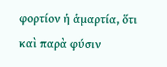φορτίον ἡ ἁμαρτία, ὅτι καὶ παρὰ φύσιν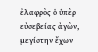ἐλαφρὸς ὁ ὑπὲρ εὐσεβείας ἀγὼν, μεγίστην ἔχων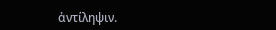ἀντίληψιν.